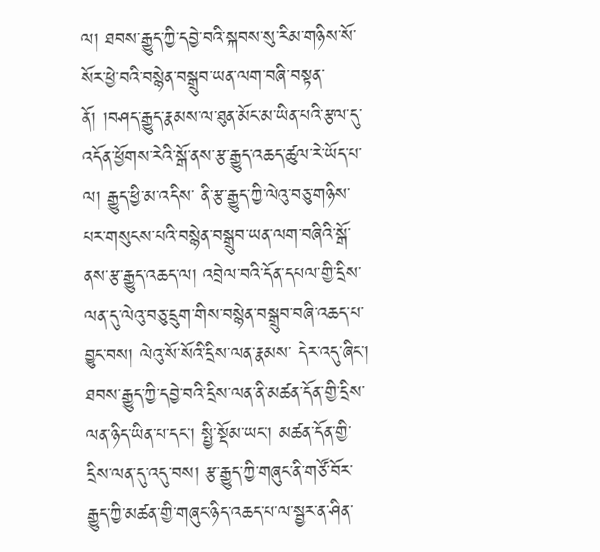ལ། ཐབས་རྒྱུད་ཀྱི་དབྱེ་བའི་སྐབས་སུ་རིམ་གཉིས་སོ་སོར་ཕྱེ་བའི་བསྙེན་བསྒྲུབ་ཡན་ལག་བཞི་བསྟན་ནོ། །བཤད་རྒྱུད་རྣམས་ལ་ཐུན་མོང་མ་ཡིན་པའི་རྩལ་དུ་འདོན་ཕྱོགས་རེའི་སྒོ་ནས་རྩ་རྒྱུད་འཆད་ཚུལ་རེ་ཡོད་པ་ལ། རྒྱུད་ཕྱི་མ་འདིས་ ནི་རྩ་རྒྱུད་ཀྱི་ལེའུ་བཅུ་གཉིས་པར་གསུངས་པའི་བསྙེན་བསྒྲུབ་ཡན་ལག་བཞིའི་སྒོ་ནས་རྩ་རྒྱུད་འཆད་ལ། འབྲེལ་བའི་དོན་དཔལ་གྱི་དྲིས་ལན་དུ་ལེའུ་བཅུ་དྲུག་གིས་བསྙེན་བསྒྲུབ་བཞི་འཆད་པ་བྱུང་བས། ལེའུ་སོ་སོའི་དྲིས་ལན་རྣམས་ དེར་འདུ་ཞིང་། ཐབས་རྒྱུད་ཀྱི་དབྱེ་བའི་དྲིས་ལན་ནི་མཚན་དོན་གྱི་དྲིས་ལན་ཉིད་ཡིན་པ་དང་། སྤྱི་སྡོམ་ཡང་། མཚན་དོན་གྱི་དྲིས་ལན་དུ་འདུ་བས། རྩ་རྒྱུད་ཀྱི་གཞུང་ནི་གཙོ་བོར་རྒྱུད་ཀྱི་མཚན་གྱི་གཞུང་ཉིད་འཆད་པ་ལ་སྦྱར་ན་ཤིན་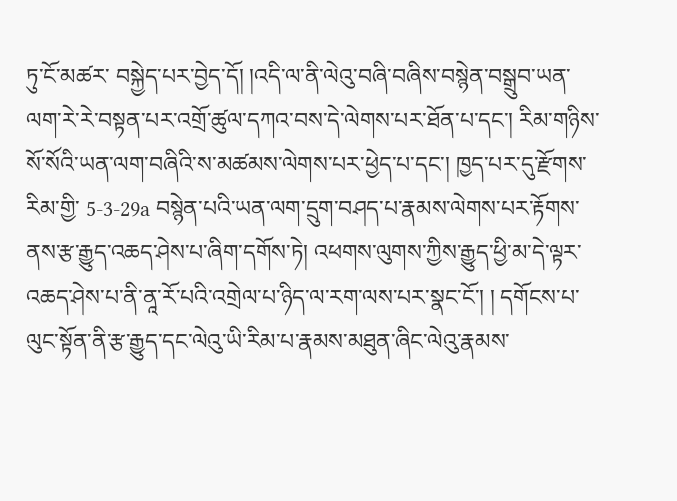ཏུ་ངོ་མཚར་ བསྐྱེད་པར་བྱེད་དོ། །འདི་ལ་ནི་ལེའུ་བཞི་བཞིས་བསྙེན་བསྒྲུབ་ཡན་ལག་རེ་རེ་བསྟན་པར་འགྲོ་ཚུལ་དཀའ་བས་དེ་ལེགས་པར་ཐོན་པ་དང་། རིམ་གཉིས་སོ་སོའི་ཡན་ལག་བཞིའི་ས་མཚམས་ལེགས་པར་ཕྱེད་པ་དང་། ཁྱད་པར་དུ་རྫོགས་རིམ་གྱི་ 5-3-29a བསྙེན་པའི་ཡན་ལག་དྲུག་བཤད་པ་རྣམས་ལེགས་པར་རྟོགས་ནས་རྩ་རྒྱུད་འཆད་ཤེས་པ་ཞིག་དགོས་ཏེ། འཕགས་ལུགས་ཀྱིས་རྒྱུད་ཕྱི་མ་དེ་ལྟར་འཆད་ཤེས་པ་ནི་ནཱ་རོ་པའི་འགྲེལ་པ་ཉིད་ལ་རག་ལས་པར་སྣང་ངོ་། ། དགོངས་པ་ལུང་སྟོན་ནི་རྩ་རྒྱུད་དང་ལེའུ་ཡི་རིམ་པ་རྣམས་མཐུན་ཞིང་ལེའུ་རྣམས་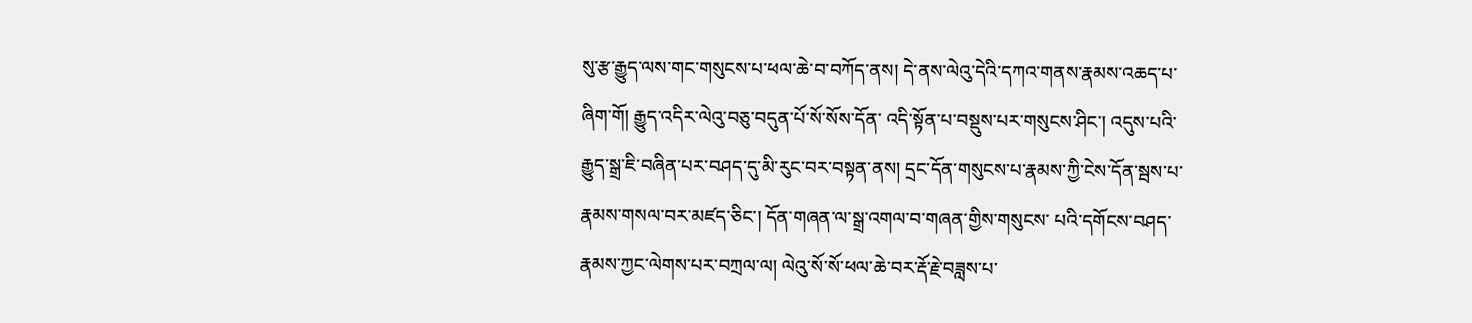སུ་རྩ་རྒྱུད་ལས་གང་གསུངས་པ་ཕལ་ཆེ་བ་བཀོད་ནས། དེ་ནས་ལེའུ་དེའི་དཀའ་གནས་རྣམས་འཆད་པ་ཞིག་གོ། རྒྱུད་འདིར་ལེའུ་བཅུ་བདུན་པོ་སོ་སོས་དོན་ འདི་སྟོན་པ་བསྡུས་པར་གསུངས་ཤིང་། འདུས་པའི་རྒྱུད་སྒྲ་ཇི་བཞིན་པར་བཤད་དུ་མི་རུང་བར་བསྟན་ནས། དྲང་དོན་གསུངས་པ་རྣམས་ཀྱི་ངེས་དོན་སྦས་པ་རྣམས་གསལ་བར་མཛད་ཅིང་། དོན་གཞན་ལ་སྒྲ་འགལ་བ་གཞན་གྱིས་གསུངས་ པའི་དགོངས་བཤད་རྣམས་ཀྱང་ལེགས་པར་བཀྲལ་ལ། ལེའུ་སོ་སོ་ཕལ་ཆེ་བར་རྡོ་རྗེ་བཟླས་པ་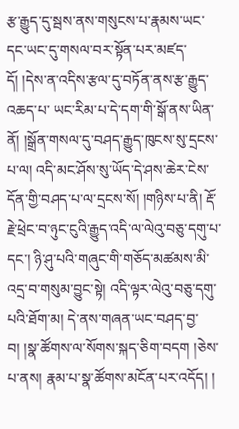རྩ་རྒྱུད་དུ་སྦས་ནས་གསུངས་པ་རྣམས་ཡང་དང་ཡང་དུ་གསལ་བར་སྟོན་པར་མཛད་དོ། །དེས་ན་འདིས་རྩལ་དུ་བཏོན་ནས་རྩ་རྒྱུད་འཆད་པ་ ཡང་རིམ་པ་དེ་དག་གི་སྒོ་ནས་ཡིན་ནོ། །སྒྲོན་གསལ་དུ་བཤད་རྒྱུད་ཁུངས་སུ་དྲངས་པ་ལ། འདི་མང་ཤོས་སུ་ཡོད་དེ་ཤས་ཆེར་ངེས་དོན་གྱི་བཤད་པ་ལ་དྲངས་སོ། །གཉིས་པ་ནི། རྡོ་རྗེ་ཕྲེང་བ་ཉུང་ངུའི་རྒྱུད་འདི་ལ་ལེའུ་བཅུ་དགུ་པ་དང་། ཉི་ཤུ་པའི་གཞུང་གི་གཅོད་མཚམས་མི་འདྲ་བ་གསུམ་བྱུང་སྟེ། འདི་ལྟར་ལེའུ་བཅུ་དགུ་པའི་ཐོག་མ། དེ་ནས་གཞན་ཡང་བཤད་བྱ་བ། །སྣ་ཚོགས་ལ་སོགས་སྐད་ཅིག་བདག །ཅེས་པ་ནས། རྣམ་པ་སྣ་ཚོགས་མངོན་པར་འདོད། །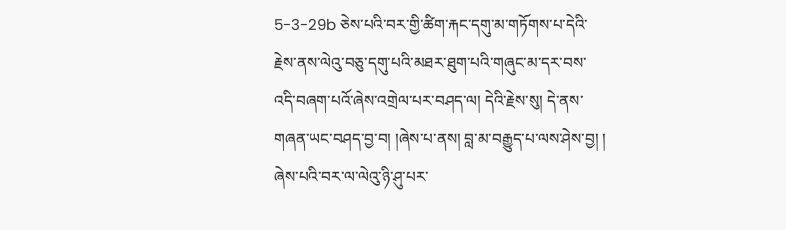5-3-29b ཅེས་པའི་བར་གྱི་ཚིག་རྐང་དགུ་མ་གཏོགས་པ་དེའི་རྗེས་ནས་ལེའུ་བཅུ་དགུ་པའི་མཐར་ཐུག་པའི་གཞུང་མ་དར་བས་འདི་བཞག་པའོ་ཞེས་འགྲེལ་པར་བཤད་ལ། དེའི་རྗེས་སུ། དེ་ནས་གཞན་ཡང་བཤད་བྱ་བ། །ཞེས་པ་ནས། བླ་མ་བརྒྱུད་པ་ལས་ཤེས་བྱ། ། ཞེས་པའི་བར་ལ་ལེའུ་ཉི་ཤུ་པར་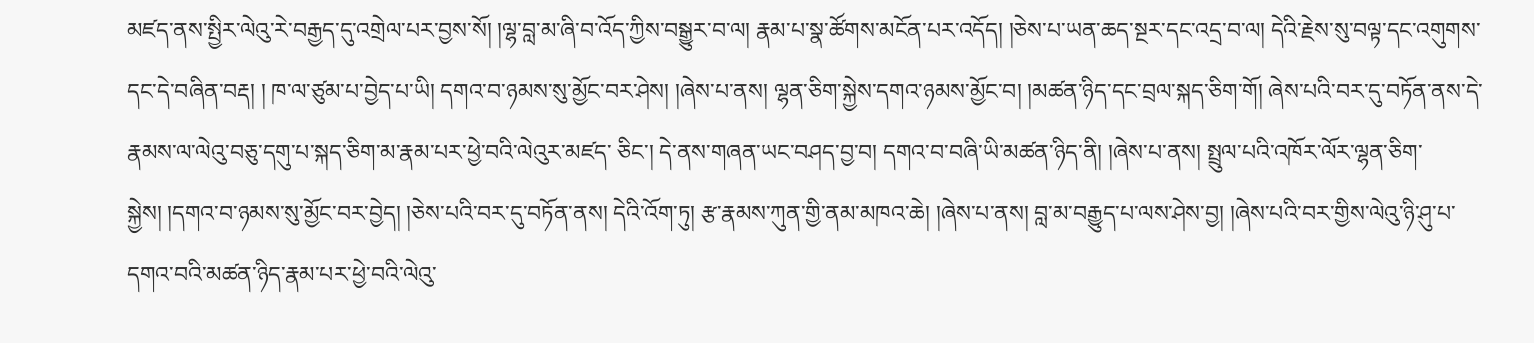མཛད་ནས་སྤྱིར་ལེའུ་རེ་བརྒྱད་དུ་འགྲེལ་པར་བྱས་སོ། །ལྷ་བླ་མ་ཞི་བ་འོད་ཀྱིས་བསྒྱུར་བ་ལ། རྣམ་པ་སྣ་ཚོགས་མངོན་པར་འདོད། །ཅེས་པ་ཡན་ཆད་སྔར་དང་འདྲ་བ་ལ། དེའི་རྗེས་སུ་བལྟ་དང་འགུགས་དང་དེ་བཞིན་བརྡ། ། ཁ་ལ་ཙུམ་པ་བྱེད་པ་ཡི། དགའ་བ་ཉམས་སུ་མྱོང་བར་ཤེས། །ཞེས་པ་ནས། ལྷན་ཅིག་སྐྱེས་དགའ་ཉམས་མྱོང་བ། །མཚན་ཉིད་དང་བྲལ་སྐད་ཅིག་གོ། ཞེས་པའི་བར་དུ་བཏོན་ནས་དེ་རྣམས་ལ་ལེའུ་བཅུ་དགུ་པ་སྐད་ཅིག་མ་རྣམ་པར་ཕྱེ་བའི་ལེའུར་མཛད་ ཅིང་། དེ་ནས་གཞན་ཡང་བཤད་བྱ་བ། དགའ་བ་བཞི་ཡི་མཚན་ཉིད་ནི། །ཞེས་པ་ནས། སྤྲུལ་པའི་འཁོར་ལོར་ལྷན་ཅིག་སྐྱེས། །དགའ་བ་ཉམས་སུ་མྱོང་བར་བྱེད། །ཅེས་པའི་བར་དུ་བཏོན་ནས། དེའི་འོག་ཏུ། རྩ་རྣམས་ཀུན་གྱི་ནམ་མཁའ་ཆེ། །ཞེས་པ་ནས། བླ་མ་བརྒྱུད་པ་ལས་ཤེས་བྱ། །ཞེས་པའི་བར་གྱིས་ལེའུ་ཉི་ཤུ་པ་དགའ་བའི་མཚན་ཉིད་རྣམ་པར་ཕྱེ་བའི་ལེའུ་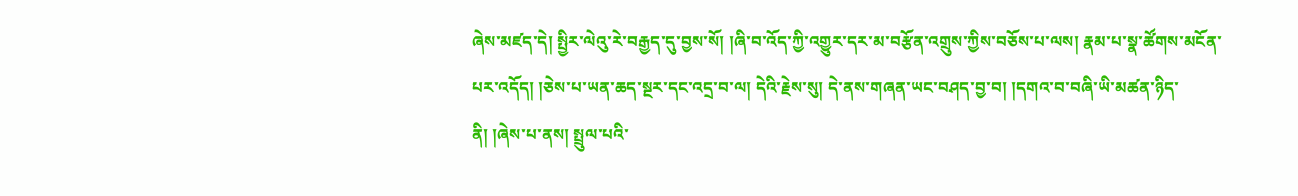ཞེས་མཛད་དེ། སྤྱིར་ལེའུ་རེ་བརྒྱད་དུ་བྱས་སོ། །ཞི་བ་འོད་ཀྱི་འགྱུར་དར་མ་བརྩོན་འགྲུས་ཀྱིས་བཅོས་པ་ལས། རྣམ་པ་སྣ་ཚོགས་མངོན་ པར་འདོད། །ཅེས་པ་ཡན་ཆད་སྔར་དང་འདྲ་བ་ལ། དེའི་རྗེས་སུ། དེ་ནས་གཞན་ཡང་བཤད་བྱ་བ། །དགའ་བ་བཞི་ཡི་མཚན་ཉིད་ནི། །ཞེས་པ་ནས། སྤྲུལ་པའི་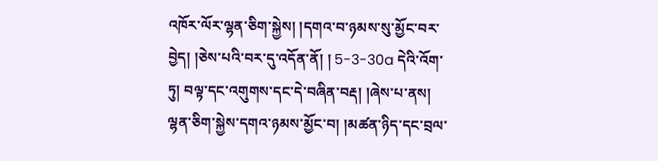འཁོར་ལོར་ལྷན་ཅིག་སྐྱེས། །དགའ་བ་ཉམས་སུ་མྱོང་བར་བྱེད། །ཅེས་པའི་བར་དུ་འདོན་ནོ། ། 5-3-30a དེའི་འོག་ཏུ། བལྟ་དང་འགུགས་དང་དེ་བཞིན་བརྡ། །ཞེས་པ་ནས། ལྷན་ཅིག་སྐྱེས་དགའ་ཉམས་མྱོང་བ། །མཚན་ཉིད་དང་བྲལ་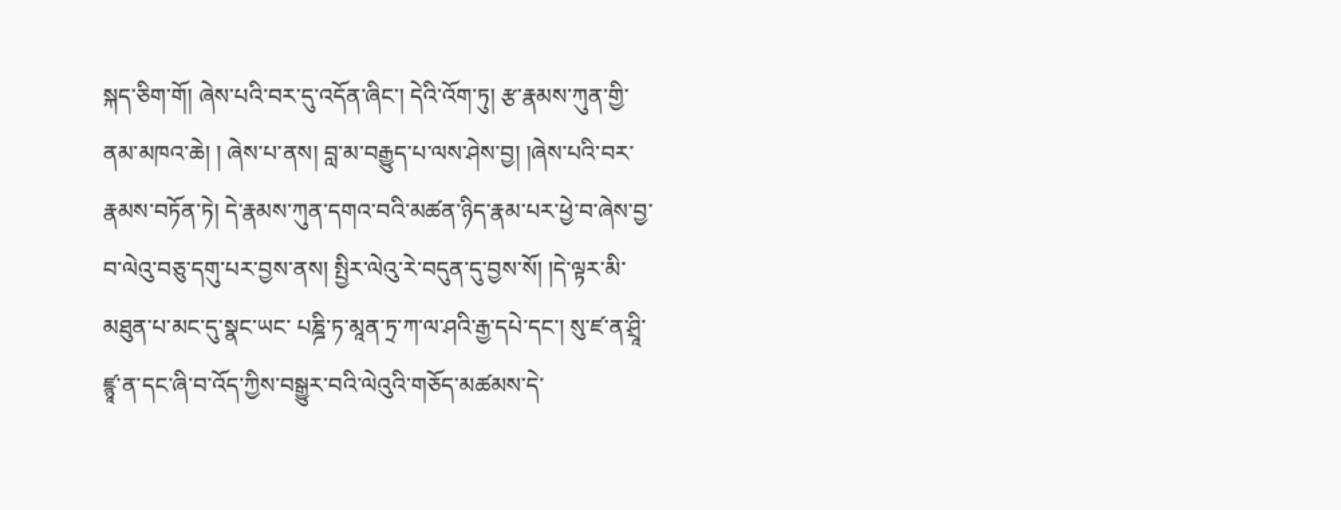སྐད་ཅིག་གོ། ཞེས་པའི་བར་དུ་འདོན་ཞིང་། དེའི་འོག་ཏུ། རྩ་རྣམས་ཀུན་གྱི་ནམ་མཁའ་ཆེ། ། ཞེས་པ་ནས། བླ་མ་བརྒྱུད་པ་ལས་ཤེས་བྱ། །ཞེས་པའི་བར་རྣམས་བཏོན་ཏེ། དེ་རྣམས་ཀུན་དགའ་བའི་མཚན་ཉིད་རྣམ་པར་ཕྱེ་བ་ཞེས་བྱ་བ་ལེའུ་བཅུ་དགུ་པར་བྱས་ནས། སྤྱིར་ལེའུ་རེ་བདུན་དུ་བྱས་སོ། །དེ་ལྟར་མི་མཐུན་པ་མང་དུ་སྣང་ཡང་ པཎྜི་ཏ་མཱན་ཏྲ་ཀ་ལ་ཤའི་རྒྱ་དཔེ་དང་། སུ་ཛ་ན་ཤྲཱི་ཛྙཱ་ན་དང་ཞི་བ་འོད་ཀྱིས་བསྒྱུར་བའི་ལེའུའི་གཅོད་མཚམས་དེ་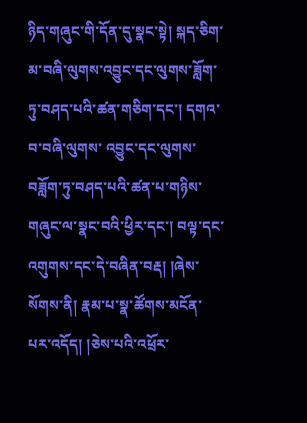ཉིད་གཞུང་གི་དོན་དུ་སྣང་སྟེ། སྐད་ཅིག་མ་བཞི་ལུགས་འབྱུང་དང་ལུགས་ཟློག་ཏུ་བཤད་པའི་ཚན་གཅིག་དང་། དགའ་བ་བཞི་ལུགས་ འབྱུང་དང་ལུགས་བཟློག་ཏུ་བཤད་པའི་ཚན་པ་གཉིས་གཞུང་ལ་སྣང་བའི་ཕྱིར་དང་། བལྟ་དང་འགུགས་དང་དེ་བཞིན་བརྡ། །ཞེས་སོགས་ནི། རྣམ་པ་སྣ་ཚོགས་མངོན་པར་འདོད། །ཅེས་པའི་འཕྲོར་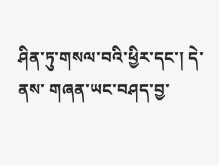ཤིན་ཏུ་གསལ་བའི་ཕྱིར་དང་། དེ་ནས་ གཞན་ཡང་བཤད་བྱ་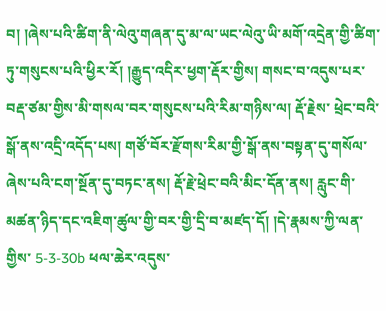བ། །ཞེས་པའི་ཚིག་ནི་ལེའུ་གཞན་དུ་མ་ལ་ཡང་ལེའུ་ཡི་མགོ་འདྲེན་གྱི་ཚིག་ཏུ་གསུངས་པའི་ཕྱིར་རོ། །རྒྱུད་འདིར་ཕྱག་རྡོར་གྱིས། གསང་བ་འདུས་པར་བརྡ་ཙམ་གྱིས་མི་གསལ་བར་གསུངས་པའི་རིམ་གཉིས་ལ། རྡོ་རྗེས་ ཕྲེང་བའི་སྒོ་ནས་འདྲི་འདོད་པས། གཙོ་བོར་རྫོགས་རིམ་གྱི་སྒོ་ནས་བསྟན་དུ་གསོལ་ཞེས་པའི་ངག་སྔོན་དུ་བཏང་ནས། རྡོ་རྗེ་ཕྲེང་བའི་མིང་དོན་ནས། རླུང་གི་མཚན་ཉིད་དང་འཇིག་ཚུལ་གྱི་བར་གྱི་དྲི་བ་མཛད་དོ། །དེ་རྣམས་ཀྱི་ལན་གྱིས་ 5-3-30b ཕལ་ཆེར་འདུས་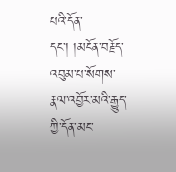པའི་དོན་དང་། །མངོན་བརྗོད་འབུམ་པ་སོགས་རྣལ་འབྱོར་མའི་རྒྱུད་ཀྱི་དོན་མང་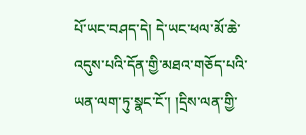པོ་ཡང་བཤད་དེ། དེ་ཡང་ཕལ་མོ་ཆེ་འདུས་པའི་དོན་གྱི་མཐའ་གཅོད་པའི་ཡན་ལག་ཏུ་སྣང་ངོ་། །དྲིས་ལན་གྱི་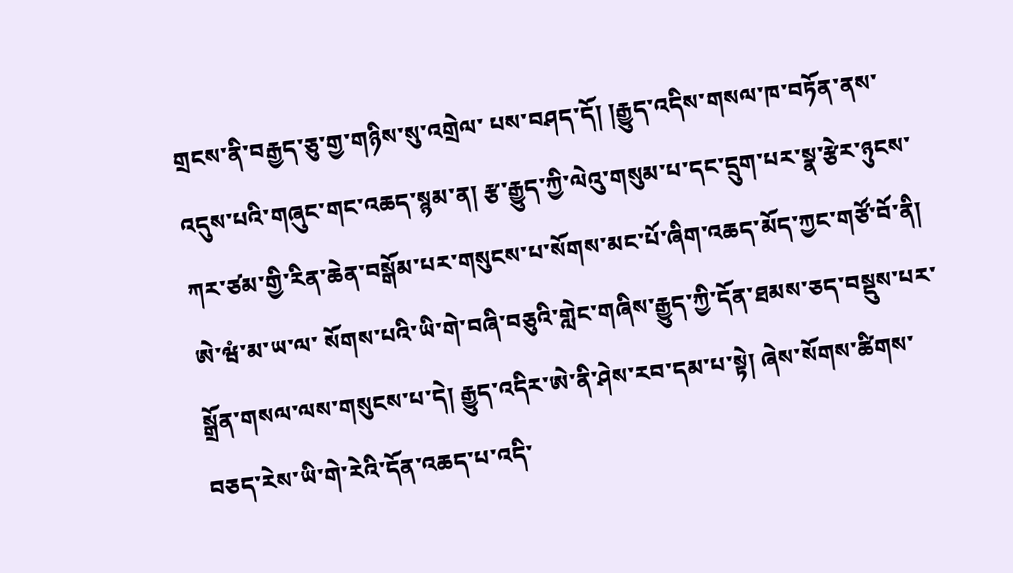གྲངས་ནི་བརྒྱད་ཅུ་གྱ་གཉིས་སུ་འགྲེལ་ པས་བཤད་དོ། །རྒྱུད་འདིས་གསལ་ཁ་བཏོན་ནས་འདུས་པའི་གཞུང་གང་འཆད་སྙམ་ན། རྩ་རྒྱུད་ཀྱི་ལེའུ་གསུམ་པ་དང་དྲུག་པར་སྣ་རྩེར་ཉུངས་ཀར་ཙམ་གྱི་རིན་ཆེན་བསྒོམ་པར་གསུངས་པ་སོགས་མང་པོ་ཞིག་འཆད་མོད་ཀྱང་གཙོ་བོ་ནི། ཨེ་ཝཾ་མ་ཡ་ལ་ སོགས་པའི་ཡི་གེ་བཞི་བཅུའི་གླེང་གཞིས་རྒྱུད་ཀྱི་དོན་ཐམས་ཅད་བསྡུས་པར་སྒྲོན་གསལ་ལས་གསུངས་པ་དེ། རྒྱུད་འདིར་ཨེ་ནི་ཤེས་རབ་དམ་པ་སྟེ། ཞེས་སོགས་ཚིགས་བཅད་རེས་ཡི་གེ་རེའི་དོན་འཆད་པ་འདི་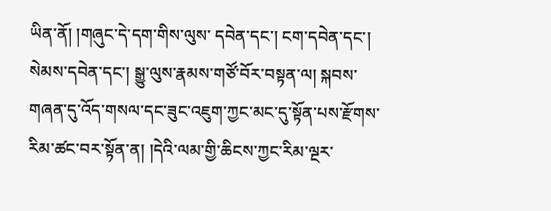ཡིན་ནོ། །གཞུང་དེ་དག་གིས་ལུས་ དབེན་དང་། ངག་དབེན་དང་། སེམས་དབེན་དང་། སྒྱུ་ལུས་རྣམས་གཙོ་བོར་བསྟན་ལ། སྐབས་གཞན་དུ་འོད་གསལ་དང་ཟུང་འཇུག་ཀྱང་མང་དུ་སྟོན་པས་རྫོགས་རིམ་ཚང་བར་སྟོན་ན། །དེའི་ལམ་གྱི་ཆིངས་ཀྱང་རིམ་ལྔར་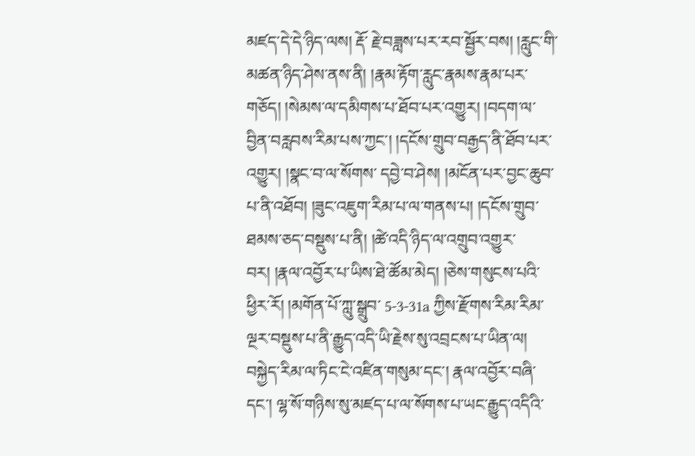མཛད་དེ་དེ་ཉིད་ལས། རྡོ་ རྗེ་བཟླས་པར་རབ་སྦྱོར་བས། །རླུང་གི་མཚན་ཉིད་ཤེས་ནས་ནི། །རྣམ་རྟོག་རླུང་རྣམས་རྣམ་པར་གཅོད། །སེམས་ལ་དམིགས་པ་ཐོབ་པར་འགྱུར། །བདག་ལ་བྱིན་བརླབས་རིམ་པས་ཀྱང་། །དངོས་གྲུབ་བརྒྱད་ནི་ཐོབ་པར་འགྱུར། །སྣང་བ་ལ་སོགས་ དབྱེ་བ་ཤེས། །མངོན་པར་བྱང་ཆུབ་པ་ནི་འཐོབ། །ཟུང་འཇུག་རིམ་པ་ལ་གནས་པ། །དངོས་གྲུབ་ཐམས་ཅད་བསྡུས་པ་ནི། །ཚེ་འདི་ཉིད་ལ་འགྲུབ་འགྱུར་བར། །རྣལ་འབྱོར་པ་ཡིས་ཐེ་ཚོམ་མེད། །ཅེས་གསུངས་པའི་ཕྱིར་རོ། །མགོན་པོ་ཀླུ་སྒྲུབ་ 5-3-31a ཀྱིས་རྫོགས་རིམ་རིམ་ལྔར་བསྡུས་པ་ནི་རྒྱུད་འདི་ཡི་རྗེས་སུ་འབྲངས་པ་ཡིན་ལ། བསྐྱེད་རིམ་ལ་ཏིང་ངེ་འཛིན་གསུམ་དང་། རྣལ་འབྱོར་བཞི་དང་། ལྷ་སོ་གཉིས་སུ་མཛད་པ་ལ་སོགས་པ་ཡང་རྒྱུད་འདིའི་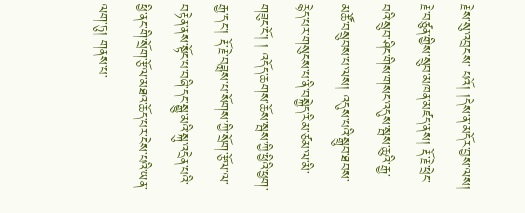རྗེས་སུ་འབྲངས་ པའོ། །དེས་ན་མདོར་བྱས་ལས། རྗེ་བཙུན་གྱིས་སྲུབ་མཁན་མཛད་ནས། རྡོ་རྗེ་ཕྲེང་བའི་སྲུབ་ཤིང་གིས་གསང་འདུས་སྦས་ཆུའི་རྒྱ་མཚོ་བསྲུབས་པ་ལས། འདུས་པའི་སྒྲུབ་ཐབས་རྙེད་པར་གསུངས་པ་ནི་བསྐྱེད་རིམ་ཙམ་ལ་མི་གཟུང་ངོ་། ། འདོད་ཆགས་ཆོས་སྦས་ཀྱི་ཕྱིའི་ཕྱག་རྒྱ་དང་། རྡོ་རྗེ་བཟླས་པ་སོགས་ཀྱི་སྲོག་རྩོལ་ལ་བརྟེན་ནས་སྟོང་པ་བཞི་དང་སྒྱུ་མའི་སྐུ་འདྲེན་པའི་ཕྱི་ནང་གི་སྲོག་རྩོལ་མཐའ་ཆོད་པར་ངེས་པའི་ཡན་ལག་ཏུ། གནས་པ་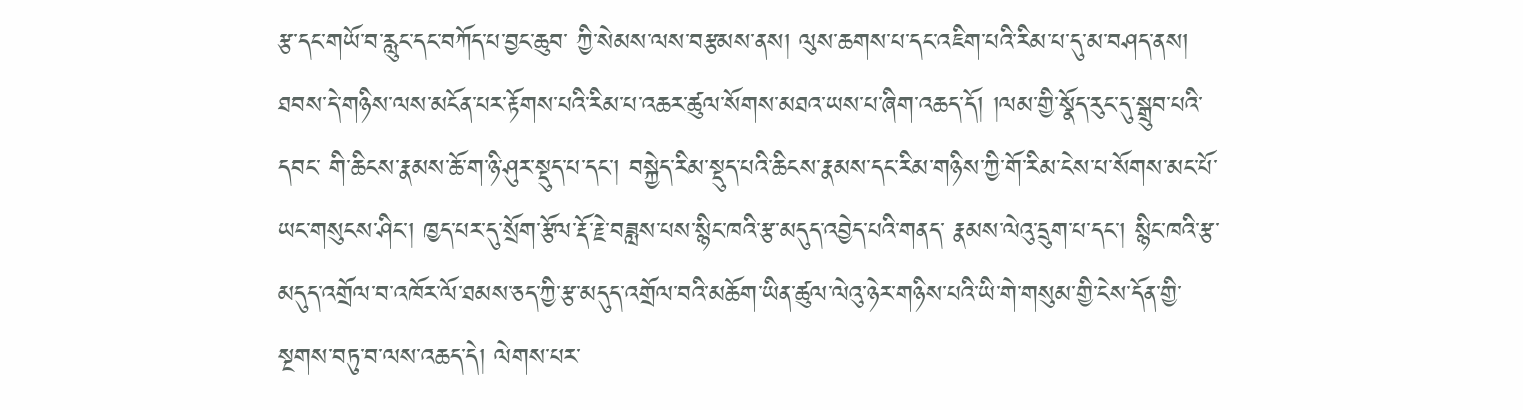རྩ་དང་གཡོ་བ་རླུང་དང་བཀོད་པ་བྱང་ཆུབ་ ཀྱི་སེམས་ལས་བརྩམས་ནས། ལུས་ཆགས་པ་དང་འཇིག་པའི་རིམ་པ་དུ་མ་བཤད་ནས། ཐབས་དེ་གཉིས་ལས་མངོན་པར་རྟོགས་པའི་རིམ་པ་འཆར་ཚུལ་སོགས་མཐའ་ཡས་པ་ཞིག་འཆད་དོ། །ལམ་གྱི་སྣོད་རུང་དུ་སྒྲུབ་པའི་དབང་ གི་ཆིངས་རྣམས་ཆོ་ག་ཉི་ཤུར་སྡུད་པ་དང་། བསྐྱེད་རིམ་སྡུད་པའི་ཆིངས་རྣམས་དང་རིམ་གཉིས་ཀྱི་གོ་རིམ་ངེས་པ་སོགས་མང་པོ་ཡང་གསུངས་ཤིང་། ཁྱད་པར་དུ་སྲོག་རྩོལ་རྡོ་རྗེ་བཟླས་པས་སྙིང་ཁའི་རྩ་མདུད་འབྱེད་པའི་གནད་ རྣམས་ལེའུ་དྲུག་པ་དང་། སྙིང་ཁའི་རྩ་མདུད་འགྲོལ་བ་འཁོར་ལོ་ཐམས་ཅད་ཀྱི་རྩ་མདུད་འགྲོལ་བའི་མཆོག་ཡིན་ཚུལ་ལེའུ་ཉེར་གཉིས་པའི་ཡི་གེ་གསུམ་གྱི་ངེས་དོན་གྱི་སྔགས་བཏུ་བ་ལས་འཆད་དེ། ལེགས་པར་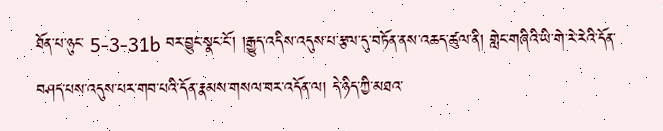ཐོན་པ་ཉུང་ 5-3-31b བར་བྱུང་སྣང་ངོ་། །རྒྱུད་འདིས་འདུས་པ་རྩལ་དུ་བཏོན་ནས་འཆད་ཚུལ་ནི། གླེང་གཞིའི་ཡི་གེ་རེ་རེའི་དོན་བཤད་པས་འདུས་པར་གབ་པའི་དོན་རྣམས་གསལ་བར་འདོན་ལ། དེ་ཉིད་ཀྱི་མཐའ་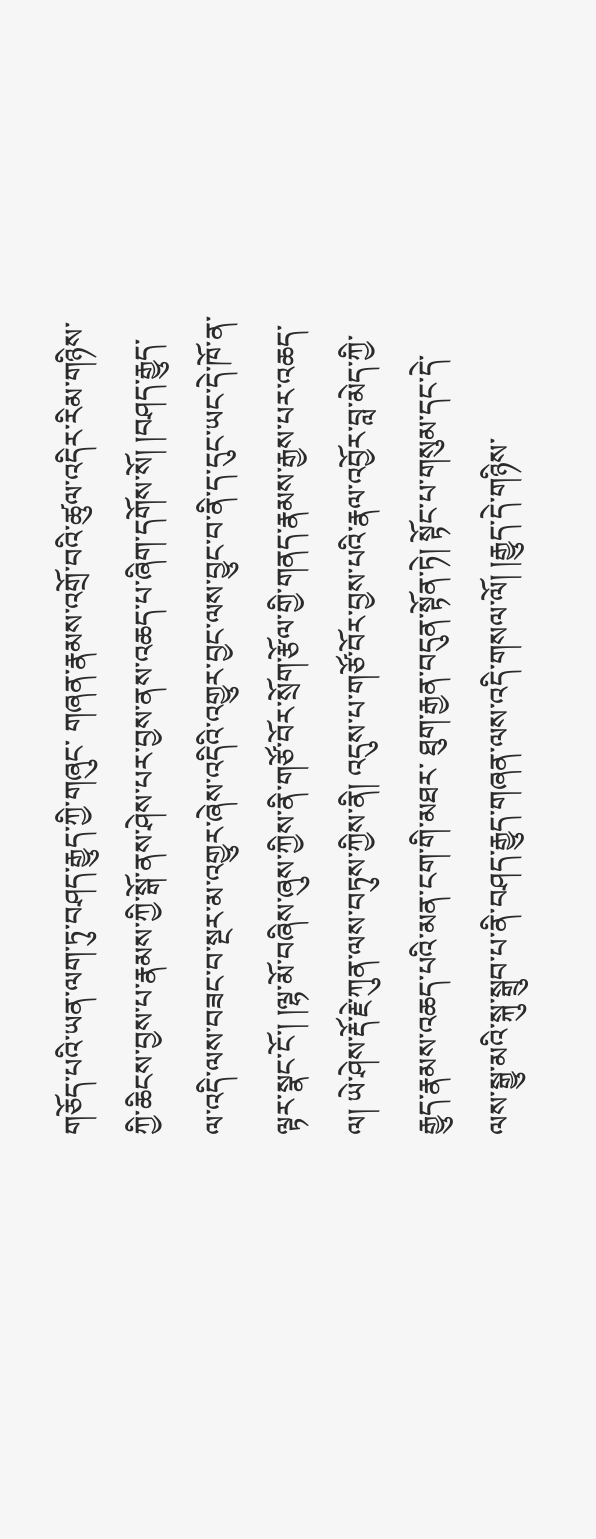གཅོད་པའི་ཡན་ལག་ཏུ་བཤད་རྒྱུད་ཀྱི་གཞུང་ གཞན་རྣམས་འགྲོ་བའི་ཚུལ་འདིར་རིམ་གཉིས་ཀྱི་ཆིངས་བྱས་པ་རྣམས་ཀྱི་སྒོ་ནས་ཤེས་པར་བྱས་ནས་འཆད་པ་ཞིག་དགོས་སོ། །བཤད་རྒྱུད་ལ་འདི་ལས་བཟང་བ་སྔར་མ་འགྱུར་ཞེས་འདིའི་འགྱུར་བྱང་ལས་བྱུང་བ་ནི་ད་དུང་ཡང་དེ་ཁོ་ན་ ལྟར་སྣང་ངོ་། །ལྷ་མོ་བཞིས་ཞུས་ཀྱིས་ནི་གཙོ་བོར་སྲོག་རྩོལ་གྱི་གནད་རྣམས་རྒྱས་པར་འཆད་ལ། ཡེ་ཤེས་རྡོ་རྗེ་ཀུན་ལས་བཏུས་ཀྱིས་ནི། འདུས་པ་གཙོ་བོར་བྱས་པའི་རྣལ་འབྱོར་བླ་མེད་ཀྱི་རྒྱུད་རྣམས་འཆད་པའི་མན་ངག་གི་མཐར་ ཐུག་རྒྱན་བདུན་སྟོན་ཏེ། སྟོང་པ་གསུམ་དང་དེ་ལས་སྒྱུ་མའི་སྐུ་སྒྲུབ་པ་ནི་བཤད་རྒྱུད་གཞན་ལས་འདི་གསལ་ལོ། །རྒྱུད་དེ་གཉིས་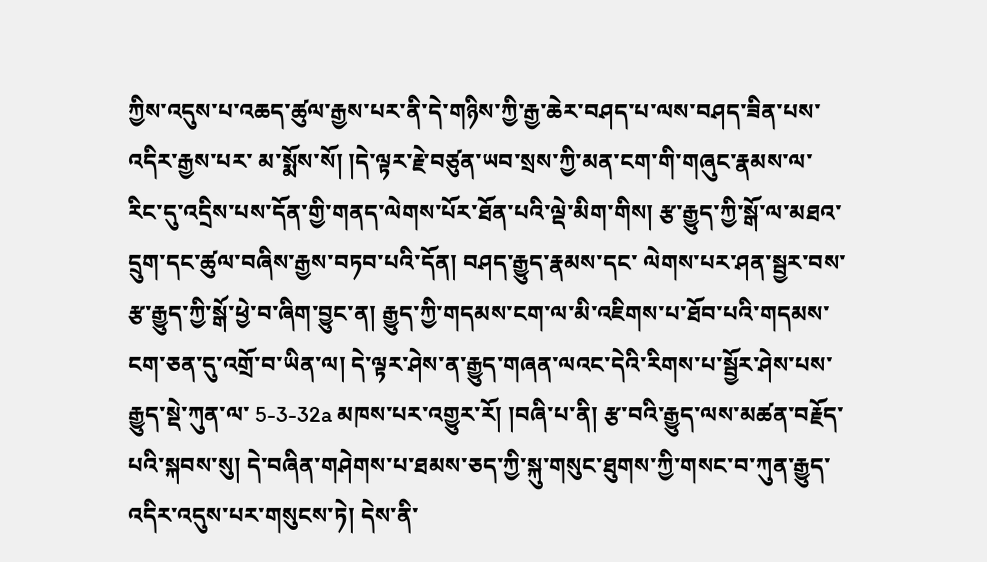ཀྱིས་འདུས་པ་འཆད་ཚུལ་རྒྱས་པར་ནི་དེ་གཉིས་ཀྱི་རྒྱ་ཆེར་བཤད་པ་ལས་བཤད་ཟིན་པས་འདིར་རྒྱས་པར་ མ་སྨོས་སོ། །དེ་ལྟར་རྗེ་བཙུན་ཡབ་སྲས་ཀྱི་མན་ངག་གི་གཞུང་རྣམས་ལ་རིང་དུ་འདྲིས་པས་དོན་གྱི་གནད་ལེགས་པོར་ཐོན་པའི་ལྡེ་མིག་གིས། རྩ་རྒྱུད་ཀྱི་སྒོ་ལ་མཐའ་དྲུག་དང་ཚུལ་བཞིས་རྒྱས་བཏབ་པའི་དོན། བཤད་རྒྱུད་རྣམས་དང་ ལེགས་པར་ཤན་སྦྱར་བས་རྩ་རྒྱུད་ཀྱི་སྒོ་ཕྱེ་བ་ཞིག་བྱུང་ན། རྒྱུད་ཀྱི་གདམས་ངག་ལ་མི་འཇིགས་པ་ཐོབ་པའི་གདམས་ངག་ཅན་དུ་འགྲོ་བ་ཡིན་ལ། དེ་ལྟར་ཤེས་ན་རྒྱུད་གཞན་ལའང་དེའི་རིགས་པ་སྦྱོར་ཤེས་པས་རྒྱུད་སྡེ་ཀུན་ལ་ 5-3-32a མཁས་པར་འགྱུར་རོ། །བཞི་པ་ནི། རྩ་བའི་རྒྱུད་ལས་མཚན་བརྗོད་པའི་སྐབས་སུ། དེ་བཞིན་གཤེགས་པ་ཐམས་ཅད་ཀྱི་སྐུ་གསུང་ཐུགས་ཀྱི་གསང་བ་ཀུན་རྒྱུད་འདིར་འདུས་པར་གསུངས་ཏེ། དེས་ནི་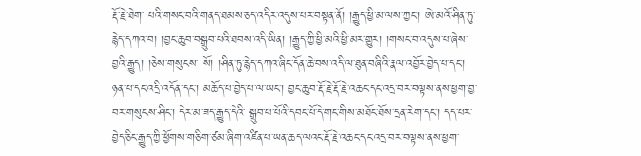རྡོ་རྗེ་ཐེག་ པའི་གསང་བའི་གནད་ཐམས་ཅད་འདིར་འདུས་པར་བསྟན་ནོ། །རྒྱུད་ཕྱི་མ་ལས་ཀྱང་། ཨེ་མའོ་ཤིན་ཏུ་རྙེད་དཀའ་བ། །བྱང་ཆུབ་བསྒྲུབ་པའི་ཐབས་འདི་ཡིན། །རྒྱུད་ཀྱི་ཕྱི་མའི་ཕྱི་མར་གྱུར། །གསང་བ་འདུས་པ་ཞེས་བྱའི་རྒྱུད། །ཅེས་གསུངས་ སོ། །ཤིན་ཏུ་རྙེད་དཀའ་ཞིང་དོན་ཆེ་བས་འདི་ལ་ཐུན་བཞིའི་རྣལ་འབྱོར་བྱེད་པ་དང་། ཉན་པ་དང་འདྲི་འདོན་དང་། མཆོད་པ་བྱེད་པ་ལ་ཡང་། བྱང་ཆུབ་རྡོ་རྗེ་རྡོ་རྗེ་འཆང་དང་འདྲ་བར་བལྟས་ནས་ཕྱག་བྱ་བར་གསུངས་ཤིང་། དེར་མ་ཟད་རྒྱུད་དེའི་ སྒྲུབ་པ་པོའི་དབང་པོ་དེ་གང་གིས་མཐོང་ཐོས་དྲན་རེག་དང་། དད་པར་བྱེད་ཅིང་རྒྱུད་ཀྱི་ཕྱོགས་གཅིག་ཙམ་ཞིག་འཛིན་པ་ཡན་ཆད་ལའང་རྡོ་རྗེ་འཆང་དང་འདྲ་བར་བལྟས་ནས་ཕྱག་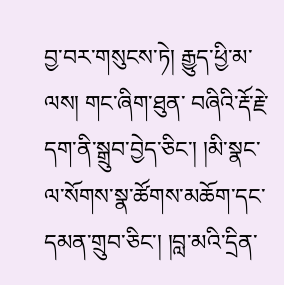བྱ་བར་གསུངས་ཏེ། རྒྱུད་ཕྱི་མ་ལས། གང་ཞིག་ཐུན་ བཞིའི་རྡོ་རྗེ་དག་ནི་སྒྲུབ་བྱེད་ཅིང་། །མི་སྣང་ལ་སོགས་སྣ་ཚོགས་མཆོག་དང་དམན་གྲུབ་ཅིང་། །བླ་མའི་དྲིན་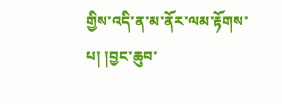གྱིས་འདི་ན་མ་ནོར་ལམ་རྟོགས་པ། །བྱང་ཆུབ་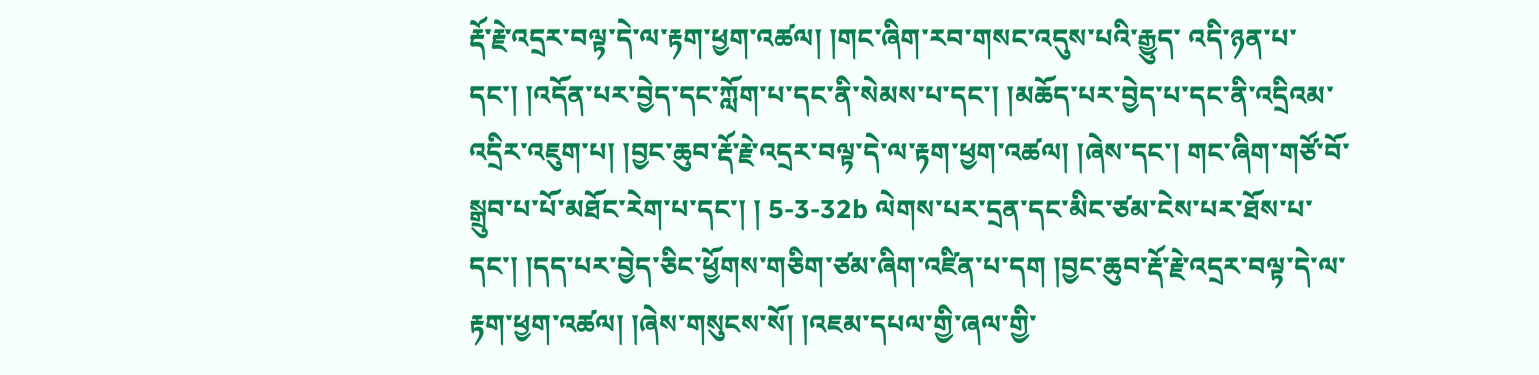རྡོ་རྗེ་འདྲར་བལྟ་དེ་ལ་རྟག་ཕྱག་འཚལ། །གང་ཞིག་རབ་གསང་འདུས་པའི་རྒྱུད་ འདི་ཉན་པ་དང་། །འདོན་པར་བྱེད་དང་ཀློག་པ་དང་ནི་སེམས་པ་དང་། །མཆོད་པར་བྱེད་པ་དང་ནི་འདྲིའམ་འདྲིར་འཇུག་པ། །བྱང་ཆུབ་རྡོ་རྗེ་འདྲར་བལྟ་དེ་ལ་རྟག་ཕྱག་འཚལ། །ཞེས་དང་། གང་ཞིག་གཙོ་བོ་སྒྲུབ་པ་པོ་མཐོང་རེག་པ་དང་། ། 5-3-32b ལེགས་པར་དྲན་དང་མིང་ཙམ་ངེས་པར་ཐོས་པ་དང་། །དད་པར་བྱེད་ཅིང་ཕྱོགས་གཅིག་ཙམ་ཞིག་འཛིན་པ་དག །བྱང་ཆུབ་རྡོ་རྗེ་འདྲར་བལྟ་དེ་ལ་རྟག་ཕྱག་འཚལ། །ཞེས་གསུངས་སོ། །འཇམ་དཔལ་གྱི་ཞལ་གྱི་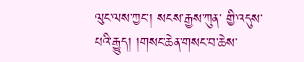ལུང་ལས་ཀྱང་། སངས་རྒྱས་ཀུན་ གྱི་འདུས་པའི་རྒྱུད། །གསང་ཆེན་གསང་བ་ཆེས་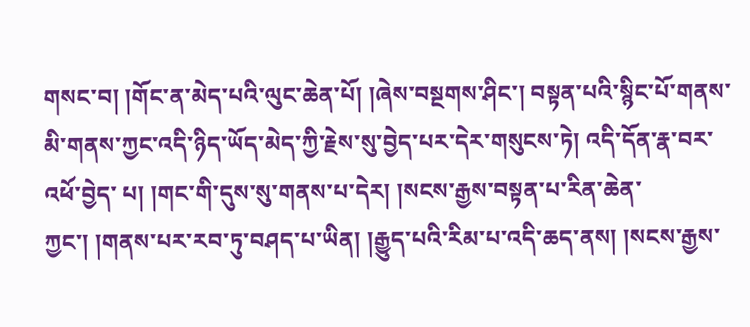གསང་བ། །གོང་ན་མེད་པའི་ལུང་ཆེན་པོ། །ཞེས་བསྔགས་ཤིང་། བསྟན་པའི་སྙིང་པོ་གནས་མི་གནས་ཀྱང་འདི་ཉིད་ཡོད་མེད་ཀྱི་རྗེས་སུ་བྱེད་པར་དེར་གསུངས་ཏེ། འདི་དོན་རྣ་བར་འཕོ་བྱེད་ པ། །གང་གི་དུས་སུ་གནས་པ་དེར། །སངས་རྒྱས་བསྟན་པ་རིན་ཆེན་ཀྱང་། །གནས་པར་རབ་ཏུ་བཤད་པ་ཡིན། །རྒྱུད་པའི་རིམ་པ་འདི་ཆད་ནས། །སངས་རྒྱས་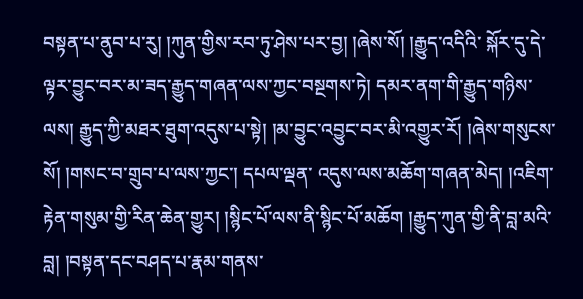བསྟན་པ་ནུབ་པ་རུ། །ཀུན་གྱིས་རབ་ཏུ་ཤེས་པར་བྱ། །ཞེས་སོ། །རྒྱུད་འདིའི་ སྐོར་དུ་དེ་ལྟར་བྱུང་བར་མ་ཟད་རྒྱུད་གཞན་ལས་ཀྱང་བསྔགས་ཏེ། དམར་ནག་གི་རྒྱུད་གཉིས་ལས། རྒྱུད་ཀྱི་མཐར་ཐུག་འདུས་པ་སྟེ། །མ་བྱུང་འབྱུང་བར་མི་འགྱུར་རོ། །ཞེས་གསུངས་སོ། །གསང་བ་གྲུབ་པ་ལས་ཀྱང་། དཔལ་ལྡན་ འདུས་ལས་མཆོག་གཞན་མེད། །འཇིག་རྟེན་གསུམ་གྱི་རིན་ཆེན་གྱུར། །སྙིང་པོ་ལས་ནི་སྙིང་པོ་མཆོག །རྒྱུད་ཀུན་གྱི་ནི་བླ་མའི་བླ། །བསྟན་དང་བཤད་པ་རྣམ་གནས་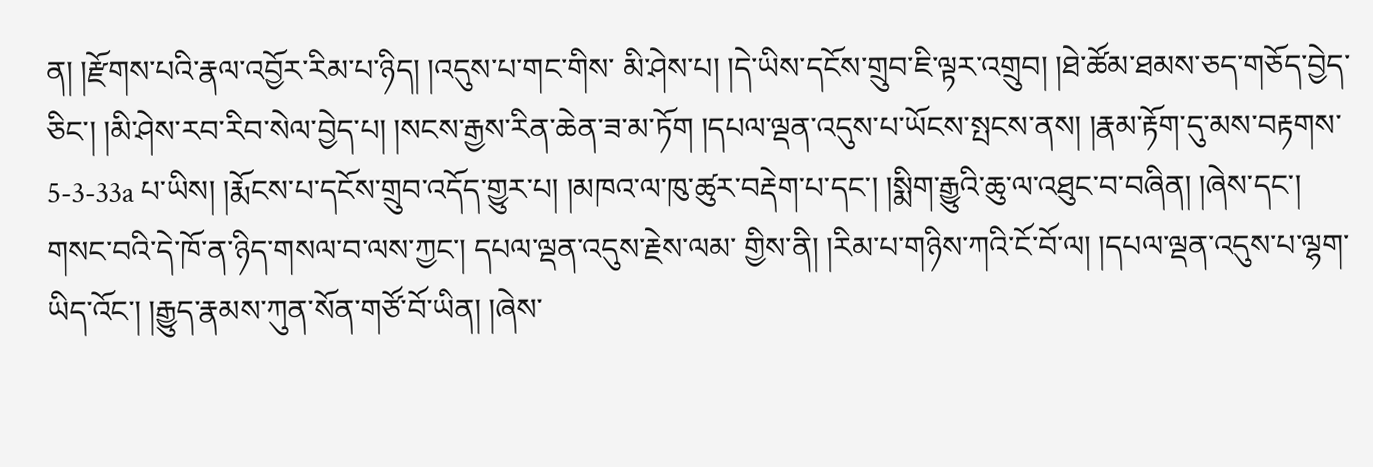ན། །རྫོགས་པའི་རྣལ་འབྱོར་རིམ་པ་ཉིད། །འདུས་པ་གང་གིས་ མི་ཤེས་པ། །དེ་ཡིས་དངོས་གྲུབ་ཇི་ལྟར་འགྲུབ། །ཐེ་ཚོམ་ཐམས་ཅད་གཅོད་བྱེད་ཅིང་། །མི་ཤེས་རབ་རིབ་སེལ་བྱེད་པ། །སངས་རྒྱས་རིན་ཆེན་ཟ་མ་ཏོག །དཔལ་ལྡན་འདུས་པ་ཡོངས་སྤངས་ནས། །རྣམ་རྟོག་དུ་མས་བརྟགས་ 5-3-33a པ་ཡིས། །རྨོངས་པ་དངོས་གྲུབ་འདོད་གྱུར་པ། །མཁའ་ལ་ཁུ་ཚུར་བརྡེག་པ་དང་། །སྨིག་རྒྱུའི་ཆུ་ལ་འཐུང་བ་བཞིན། །ཞེས་དང་། གསང་བའི་དེ་ཁོ་ན་ཉིད་གསལ་བ་ལས་ཀྱང་། དཔལ་ལྡན་འདུས་རྗེས་ལམ་ གྱིས་ནི། །རིམ་པ་གཉིས་ཀའི་ངོ་བོ་ལ། །དཔལ་ལྡན་འདུས་པ་ལྷག་ཡིད་འོང་། །རྒྱུད་རྣམས་ཀུན་སོན་གཙོ་བོ་ཡིན། །ཞེས་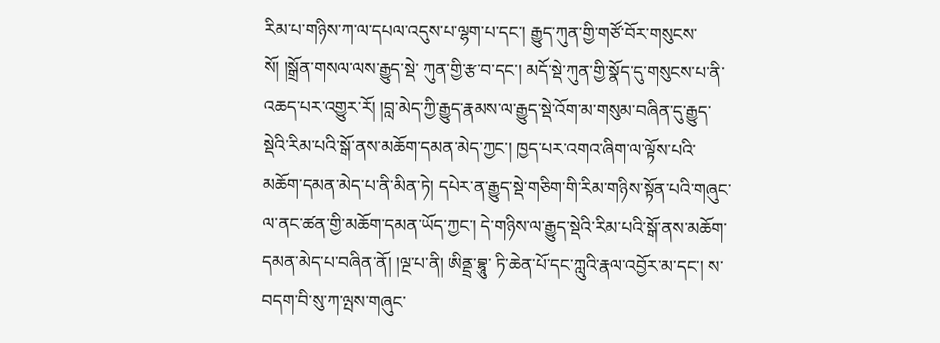རིམ་པ་གཉིས་ཀ་ལ་དཔལ་འདུས་པ་ལྷག་པ་དང་། རྒྱུད་ཀུན་གྱི་གཙོ་བོར་གསུངས་སོ། །སྒྲོན་གསལ་ལས་རྒྱུད་སྡེ་ ཀུན་གྱི་རྩ་བ་དང་། མདོ་སྡེ་ཀུན་གྱི་སྣོད་དུ་གསུངས་པ་ནི་འཆད་པར་འགྱུར་རོ། །བླ་མེད་ཀྱི་རྒྱུད་རྣམས་ལ་རྒྱུད་སྡེ་འོག་མ་གསུམ་བཞིན་དུ་རྒྱུད་སྡེའི་རིམ་པའི་སྒོ་ནས་མཆོག་དམན་མེད་ཀྱང་། ཁྱད་པར་འགའ་ཞིག་ལ་ལྟོས་པའི་ མཆོག་དམན་མེད་པ་ནི་མིན་ཏེ། དཔེར་ན་རྒྱུད་སྡེ་གཅིག་གི་རིམ་གཉིས་སྟོན་པའི་གཞུང་ལ་ནང་ཚན་གྱི་མཆོག་དམན་ཡོད་ཀྱང་། དེ་གཉིས་ལ་རྒྱུད་སྡེའི་རིམ་པའི་སྒོ་ནས་མཆོག་དམན་མེད་པ་བཞིན་ནོ། །ལྔ་པ་ནི། ཨིནྡྲ་བྷཱུ་ ཏི་ཆེན་པོ་དང་ཀླུའི་རྣལ་འབྱོར་མ་དང་། ས་བདག་བི་སུ་ཀ་ལྤས་གཞུང་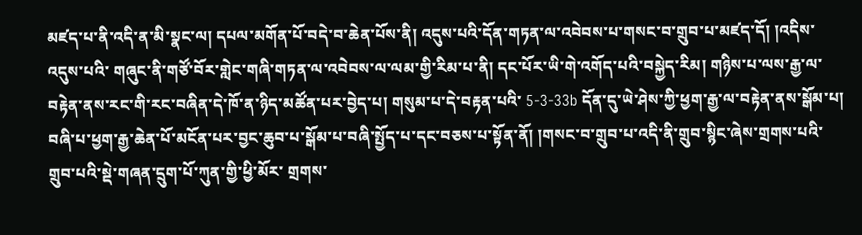མཛད་པ་ནི་འདི་ན་མི་སྣང་ལ། དཔལ་མགོན་པོ་བདེ་བ་ཆེན་པོས་ནི། འདུས་པའི་དོན་གཏན་ལ་འབེབས་པ་གསང་བ་གྲུབ་པ་མཛད་དོ། །འདིས་འདུས་པའི་ གཞུང་ནི་གཙོ་བོར་གླེང་གཞི་གཏན་ལ་འབེབས་ལ་ལམ་གྱི་རིམ་པ་ནི། དང་པོར་ཡི་གེ་འགོད་པའི་བསྐྱེད་རིམ། གཉིས་པ་ལས་རྒྱ་ལ་བརྟེན་ནས་རང་གི་རང་བཞིན་དེ་ཁོ་ན་ཉིད་མཚོན་པར་བྱེད་པ། གསུམ་པ་དེ་བརྟན་པའི་ 5-3-33b དོན་དུ་ཡེ་ཤེས་ཀྱི་ཕྱག་རྒྱ་ལ་བརྟེན་ནས་སྒོམ་པ། བཞི་པ་ཕྱག་རྒྱ་ཆེན་པོ་མངོན་པར་བྱང་ཆུབ་པ་སྒོམ་པ་བཞི་སྤྱོད་པ་དང་བཅས་པ་སྟོན་ནོ། །གསང་བ་གྲུབ་པ་འདི་ནི་གྲུབ་སྙིང་ཞེས་གྲགས་པའི་གྲུབ་པའི་སྡེ་གཞན་དྲུག་པོ་ཀུན་གྱི་ཕྱི་མོར་ གྲགས་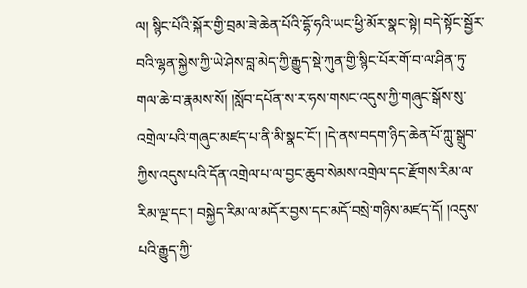ལ། སྙིང་པོའི་སྐོར་གྱི་བྲམ་ཟེ་ཆེན་པོའི་དྷོ་ཧའི་ཡང་ཕྱི་མོར་སྣང་སྟེ། བདེ་སྟོང་སྦྱོར་བའི་ལྷན་སྐྱེས་ཀྱི་ཡེ་ཤེས་བླ་མེད་ཀྱི་རྒྱུད་སྡེ་ཀུན་གྱི་སྙིང་པོར་གོ་བ་ལ་ཤིན་ཏུ་གལ་ཆེ་བ་རྣམས་སོ། །སློབ་དཔོན་ས་ར་ཧས་གསང་འདུས་ཀྱི་གཞུང་སྒོས་སུ་ འགྲེལ་པའི་གཞུང་མཛད་པ་ནི་མི་སྣང་ངོ་། །དེ་ནས་བདག་ཉིད་ཆེན་པོ་ཀླུ་སྒྲུབ་ཀྱིས་འདུས་པའི་དོན་འགྲེལ་པ་ལ་བྱང་ཆུབ་སེམས་འགྲེལ་དང་རྫོགས་རིམ་ལ་རིམ་ལྔ་དང་། བསྐྱེད་རིམ་ལ་མདོར་བྱས་དང་མདོ་བསྲེ་གཉིས་མཛད་དོ། །འདུས་ པའི་རྒྱུད་ཀྱི་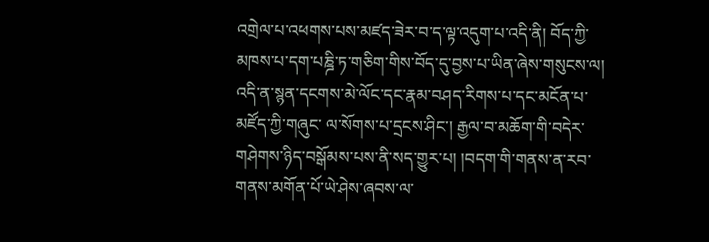འགྲེལ་པ་འཕགས་པས་མཛད་ཟེར་བ་ད་ལྟ་འདུག་པ་འདི་ནི། བོད་ཀྱི་མཁས་པ་དག་པཎྜི་ཏ་གཅིག་གིས་བོད་དུ་བྱས་པ་ཡིན་ཞེས་གསུངས་ལ། འདི་ན་སྙན་དངགས་མེ་ལོང་དང་རྣམ་བཤད་རིགས་པ་དང་མངོན་པ་མཛོད་ཀྱི་གཞུང་ ལ་སོགས་པ་དྲངས་ཤིང་། རྒྱལ་བ་མཆོག་གི་བདེར་གཤེགས་ཉིད་བསྒོམས་པས་ནི་སད་གྱུར་པ། །བདག་གི་གནས་ན་རབ་གནས་མགོན་པོ་ཡེ་ཤེས་ཞབས་ལ་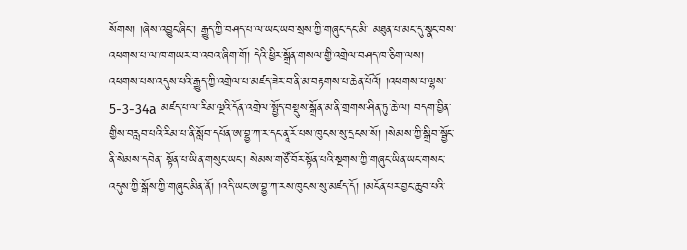སོགས། །ཞེས་འབྱུང་ཞིང་། རྒྱུད་ཀྱི་བཤད་པ་ལ་ཡང་ཡབ་སྲས་ཀྱི་གཞུང་དང་མི་ མཐུན་པ་མང་དུ་སྣང་བས་འཕགས་པ་ལ་ཁ་གཡར་བ་འབའ་ཞིག་གོ། དེའི་ཕྱིར་སྒྲོན་གསལ་གྱི་འགྲེལ་བཤད་ཁ་ཅིག་ལས། འཕགས་པས་འདུས་པའི་རྒྱུད་ཀྱི་འགྲེལ་པ་མཛད་ཟེར་བ་ནི་མ་བརྟགས་པ་ཆེན་པོའོ། །འཕགས་པ་ལྷས་ 5-3-34a མཛད་པ་ལ་རིམ་ལྔའི་དོན་འགྲེལ་སྤྱོད་བསྡུས་སྒྲོན་མ་ནི་གྲགས་ཤིན་ཏུ་ཆེ་ལ། བདག་བྱིན་གྱིས་བརླབ་པའི་རིམ་པ་ནི་སློབ་དཔོན་ཨ་བྷྱ་ཀ་ར་དང་ནཱ་རོ་པས་ཁུངས་སུ་དྲངས་སོ། །སེམས་ཀྱི་སྒྲིབ་སྦྱོང་ནི་སེམས་དབེན་ སྟོན་པ་ཡིན་གསུང་ཡང་། སེམས་གཙོ་བོར་སྟོན་པའི་སྔགས་ཀྱི་གཞུང་ཡིན་ཡང་གསང་འདུས་ཀྱི་སྒོས་ཀྱི་གཞུང་མིན་ནོ། །འདི་ཡང་ཨ་བྷྱ་ཀ་རས་ཁུངས་སུ་མཛད་དོ། །མངོན་པར་བྱང་ཆུབ་པའི་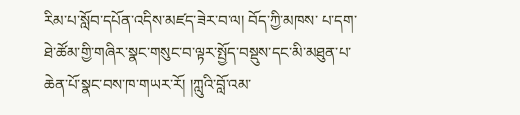རིམ་པ་སློབ་དཔོན་འདིས་མཛད་ཟེར་བ་ལ། བོད་ཀྱི་མཁས་ པ་དག་ཐེ་ཚོམ་གྱི་གཞིར་སྣང་གསུང་བ་ལྟར་སྤྱོད་བསྡུས་དང་མི་མཐུན་པ་ཆེན་པོ་སྣང་བས་ཁ་གཡར་རོ། །ཀླུའི་བློ་འམ་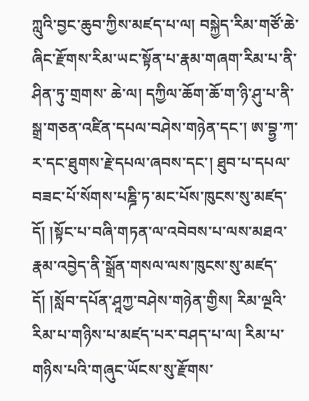ཀླུའི་བྱང་ཆུབ་ཀྱིས་མཛད་པ་ལ། བསྐྱེད་རིམ་གཙོ་ཆེ་ཞིང་རྫོགས་རིམ་ཡང་སྟོན་པ་རྣམ་གཞག་རིམ་པ་ནི་ཤིན་ཏུ་གྲགས་ ཆེ་ལ། དཀྱིལ་ཆོག་ཆོ་ག་ཉི་ཤུ་པ་ནི་སྒྲ་གཅན་འཛིན་དཔལ་བཤེས་གཉེན་དང་། ཨ་བྷྱ་ཀ་ར་དང་ཐུགས་རྗེ་དཔལ་ཞབས་དང་། ཐུབ་པ་དཔལ་བཟང་པོ་སོགས་པཎྜི་ཏ་མང་པོས་ཁུངས་སུ་མཛད་དོ། །སྟོང་པ་བཞི་གཏན་ལ་འབེབས་པ་ལས་མཐའ་ རྣམ་འབྱེད་ནི་སྒྲོན་གསལ་ལས་ཁུངས་སུ་མཛད་དོ། །སློབ་དཔོན་ཤཱཀྱ་བཤེས་གཉེན་གྱིས། རིམ་ལྔའི་རིམ་པ་གཉིས་པ་མཛད་པར་བཤད་པ་ལ། རིམ་པ་གཉིས་པའི་གཞུང་ཡོངས་སུ་རྫོགས་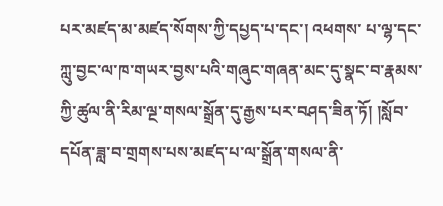པར་མཛད་མ་མཛད་སོགས་ཀྱི་དཔྱད་པ་དང་། འཕགས་ པ་ལྷ་དང་ཀླུ་བྱང་ལ་ཁ་གཡར་བྱས་པའི་གཞུང་གཞན་མང་དུ་སྣང་བ་རྣམས་ཀྱི་ཚུལ་ནི་རིམ་ལྔ་གསལ་སྒྲོན་དུ་རྒྱས་པར་བཤད་ཟིན་ཏོ། །སློབ་དཔོན་ཟླ་བ་གྲགས་པས་མཛད་པ་ལ་སྒྲོན་གསལ་ནི་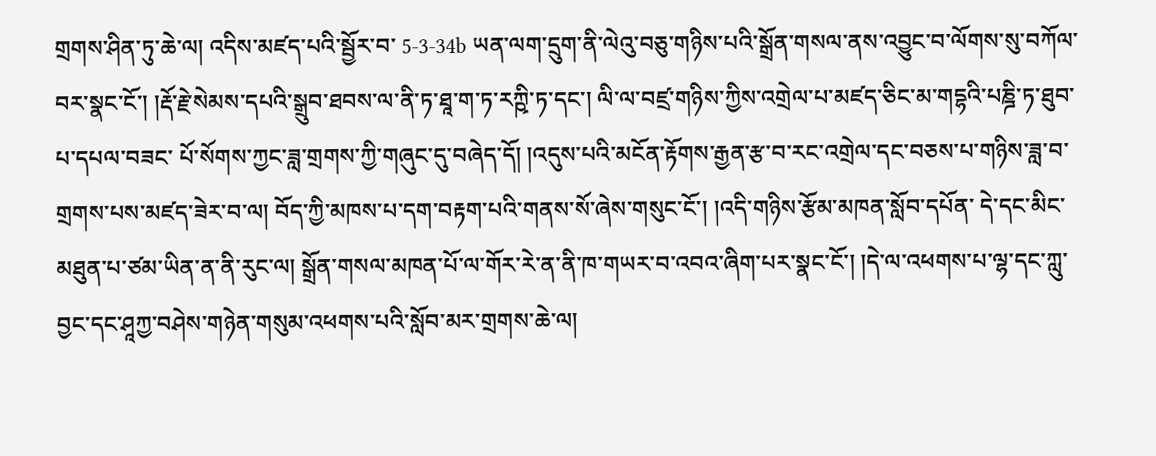གྲགས་ཤིན་ཏུ་ཆེ་ལ། འདིས་མཛད་པའི་སྦྱོར་བ་ 5-3-34b ཡན་ལག་དྲུག་ནི་ལེའུ་བཅུ་གཉིས་པའི་སྒྲོན་གསལ་ནས་འབྱུང་བ་ལོགས་སུ་བཀོལ་བར་སྣང་ངོ་། །རྡོ་རྗེ་སེམས་དཔའི་སྒྲུབ་ཐབས་ལ་ནི་ཏ་ཐཱ་ག་ཏ་རཀྵི་ཏ་དང་། ལི་ལ་བཛྲ་གཉིས་ཀྱིས་འགྲེལ་པ་མཛད་ཅིང་མ་གདྷའི་པཎྜི་ཏ་ཐུབ་པ་དཔལ་བཟང་ པོ་སོགས་ཀྱང་ཟླ་གྲགས་ཀྱི་གཞུང་དུ་བཞེད་དོ། །འདུས་པའི་མངོན་རྟོགས་རྒྱན་རྩ་བ་རང་འགྲེལ་དང་བཅས་པ་གཉིས་ཟླ་བ་གྲགས་པས་མཛད་ཟེར་བ་ལ། བོད་ཀྱི་མཁས་པ་དག་བརྟག་པའི་གནས་སོ་ཞེས་གསུང་ངོ་། །འདི་གཉིས་རྩོམ་མཁན་སློབ་དཔོན་ དེ་དང་མིང་མཐུན་པ་ཙམ་ཡིན་ན་ནི་རུང་ལ། སྒྲོན་གསལ་མཁན་པོ་ལ་གོར་རེ་ན་ནི་ཁ་གཡར་བ་འབའ་ཞིག་པར་སྣང་ངོ་། །དེ་ལ་འཕགས་པ་ལྷ་དང་ཀླུ་བྱང་དང་ཤཱཀྱ་བཤེས་གཉེན་གསུམ་འཕགས་པའི་སློབ་མར་གྲགས་ཆེ་ལ།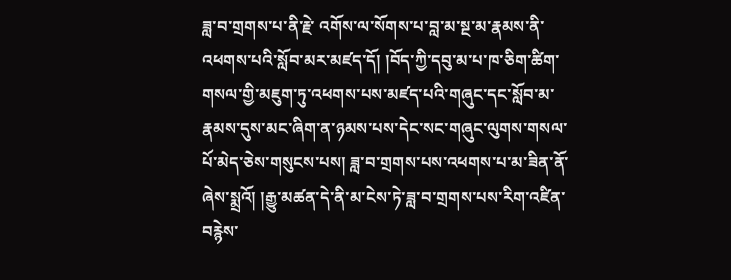ཟླ་བ་གྲགས་པ་ནི་རྗེ་ འགོས་ལ་སོགས་པ་བླ་མ་སྔ་མ་རྣམས་ནི་འཕགས་པའི་སློབ་མར་མཛད་དོ། །བོད་ཀྱི་དབུ་མ་པ་ཁ་ཅིག་ཚིག་གསལ་གྱི་མཇུག་ཏུ་འཕགས་པས་མཛད་པའི་གཞུང་དང་སློབ་མ་རྣམས་དུས་མང་ཞིག་ན་ཉམས་པས་དེང་སང་གཞུང་ལུགས་གསལ་ པོ་མེད་ཅེས་གསུངས་པས། ཟླ་བ་གྲགས་པས་འཕགས་པ་མ་ཟིན་ནོ་ཞེས་སྨྲའོ། །རྒྱུ་མཚན་དེ་ནི་མ་ངེས་ཏེ་ཟླ་བ་གྲགས་པས་རིག་འཛིན་བརྙེས་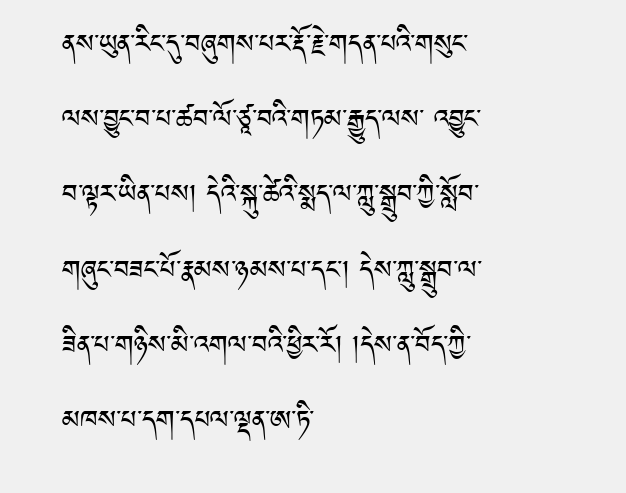ནས་ཡུན་རིང་དུ་བཞུགས་པར་རྡོ་རྗེ་གདན་པའི་གསུང་ལས་བྱུང་བ་པ་ཚབ་ལོ་ཙཱ་བའི་གཏམ་རྒྱུད་ལས་ འབྱུང་བ་ལྟར་ཡིན་པས། དེའི་སྐུ་ཚེའི་སྨད་ལ་ཀླུ་སྒྲུབ་ཀྱི་སློབ་གཞུང་བཟང་པོ་རྣམས་ཉམས་པ་དང་། དེས་ཀླུ་སྒྲུབ་ལ་ཟིན་པ་གཉིས་མི་འགལ་བའི་ཕྱིར་རོ། །དེས་ན་བོད་ཀྱི་མཁས་པ་དག་དཔལ་ལྡན་ཨ་ཏི་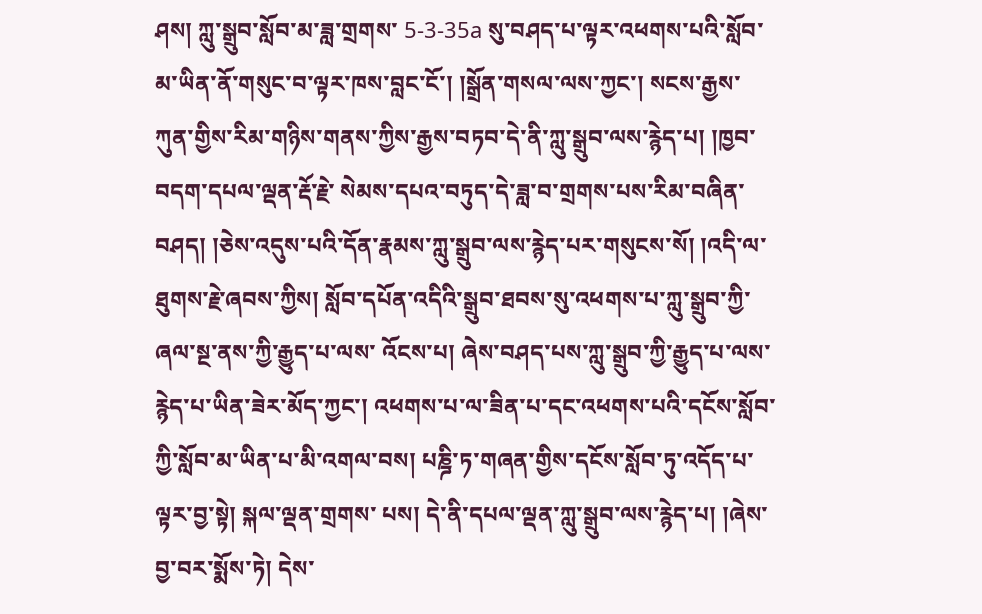ཤས། ཀླུ་སྒྲུབ་སློབ་མ་ཟླ་གྲགས་ 5-3-35a སུ་བཤད་པ་ལྟར་འཕགས་པའི་སློབ་མ་ཡིན་ནོ་གསུང་བ་ལྟར་ཁས་བླང་ངོ་། །སྒྲོན་གསལ་ལས་ཀྱང་། སངས་རྒྱས་ཀུན་གྱིས་རིམ་གཉིས་གནས་ཀྱིས་རྒྱས་བཏབ་དེ་ནི་ཀླུ་སྒྲུབ་ལས་རྙེད་པ། །ཁྱབ་བདག་དཔལ་ལྡན་རྡོ་རྗེ་ སེམས་དཔའ་བཏུད་དེ་ཟླ་བ་གྲགས་པས་རིམ་བཞིན་བཤད། །ཅེས་འདུས་པའི་དོན་རྣམས་ཀླུ་སྒྲུབ་ལས་རྙེད་པར་གསུངས་སོ། །འདི་ལ་ཐུགས་རྗེ་ཞབས་ཀྱིས། སློབ་དཔོན་འདིའི་སྒྲུབ་ཐབས་སུ་འཕགས་པ་ཀླུ་སྒྲུབ་ཀྱི་ཞལ་སྔ་ནས་ཀྱི་རྒྱུད་པ་ལས་ འོངས་པ། ཞེས་བཤད་པས་ཀླུ་སྒྲུབ་ཀྱི་རྒྱུད་པ་ལས་རྙེད་པ་ཡིན་ཟེར་མོད་ཀྱང་། འཕགས་པ་ལ་ཟིན་པ་དང་འཕགས་པའི་དངོས་སློབ་ཀྱི་སློབ་མ་ཡིན་པ་མི་འགལ་བས། པཎྜི་ཏ་གཞན་གྱིས་དངོས་སློབ་ཏུ་འདོད་པ་ལྟར་བྱ་སྟེ། སྐལ་ལྡན་གྲགས་ པས། དེ་ནི་དཔལ་ལྡན་ཀླུ་སྒྲུབ་ལས་རྙེད་པ། །ཞེས་བྱ་བར་སྨོས་ཏེ། དེས་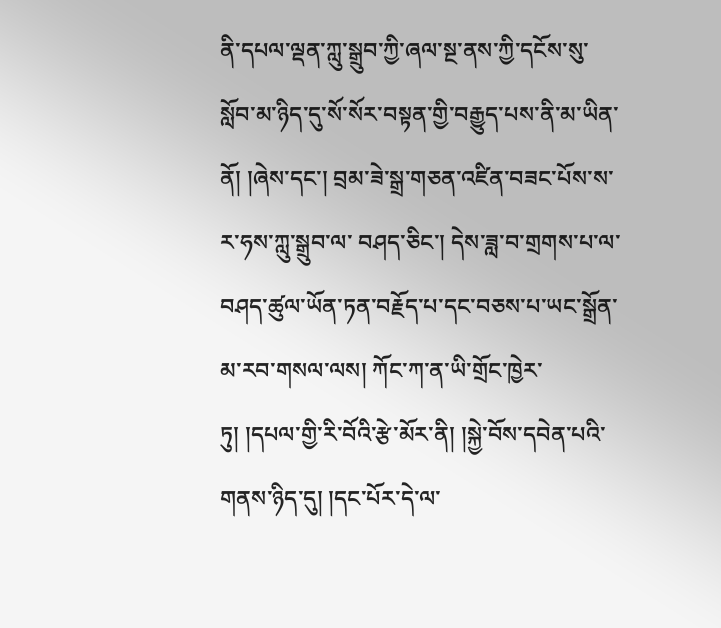ནི་དཔལ་ལྡན་ཀླུ་སྒྲུབ་ཀྱི་ཞལ་སྔ་ནས་ཀྱི་དངོས་སུ་སློབ་མ་ཉིད་དུ་སོ་སོར་བསྟན་གྱི་བརྒྱུད་པས་ནི་མ་ཡིན་ནོ། །ཞེས་དང་། བྲམ་ཟེ་སྒྲ་གཅན་འཛིན་བཟང་པོས་ས་ར་ཧས་ཀླུ་སྒྲུབ་ལ་ བཤད་ཅིང་། དེས་ཟླ་བ་གྲགས་པ་ལ་བཤད་ཚུལ་ཡོན་ཏན་བརྗོད་པ་དང་བཅས་པ་ཡང་སྒྲོན་མ་རབ་གསལ་ལས། ཀོང་ཀ་ན་ཡི་གྲོང་ཁྱེར་ཏུ། །དཔལ་གྱི་རི་བོའི་རྩེ་མོར་ནི། །སྐྱེ་བོས་དབེན་པའི་གནས་ཉིད་དུ། །དང་པོར་དེ་ལ་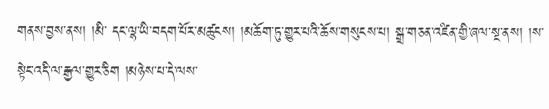གནས་བྱས་ནས། །མི་ དང་ལྷ་ཡི་བདག་པོར་མཚུངས། །མཆོག་ཏུ་གྱུར་པའི་ཆོས་གསུངས་པ། སྒྲ་གཅན་འཛིན་གྱི་ཞལ་སྔ་ནས། །ས་སྟེང་འདི་ལ་རྒྱལ་གྱུར་ཅིག །མཉེས་པ་དེ་ལས་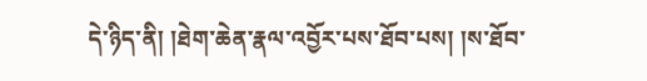དེ་ཉིད་ནི། །ཐེག་ཆེན་རྣལ་འབྱོར་པས་ཐོབ་པས། །ས་ཐོབ་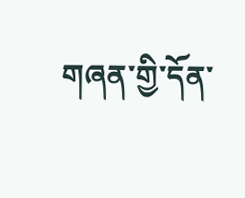གཞན་གྱི་དོན་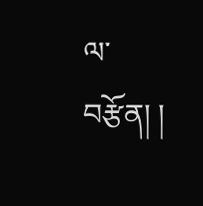ལ་བརྩོན། །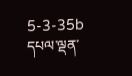5-3-35b དཔལ་ལྡན་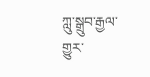ཀླུ་སྒྲུབ་རྒྱལ་གྱུར་